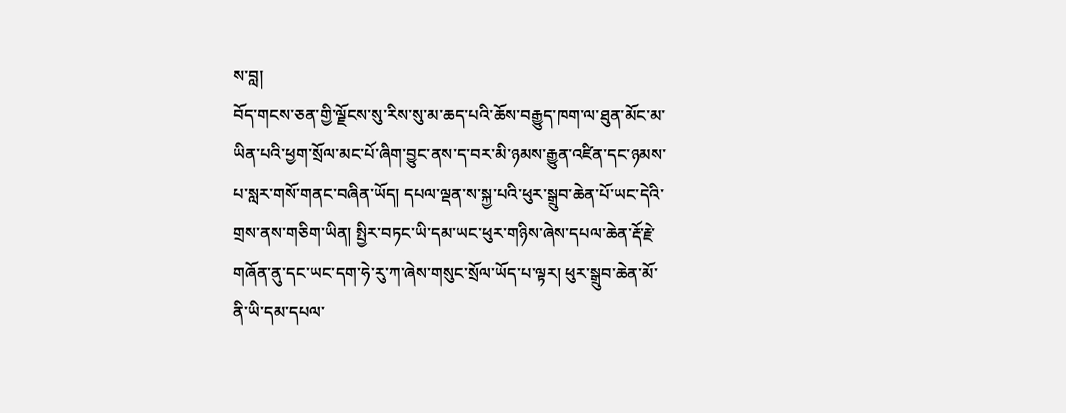ས་བླ།
བོད་གངས་ཅན་གྱི་ལྗོངས་སུ་རིས་སུ་མ་ཆད་པའི་ཆོས་བརྒྱུད་ཁག་ལ་ཐུན་མོང་མ་ཡིན་པའི་ཕྱག་སྲོལ་མང་པོ་ཞིག་བྱུང་ནས་ད་བར་མི་ཉམས་རྒྱུན་འཛིན་དང་ཉམས་པ་སླར་གསོ་གནང་བཞིན་ཡོད། དཔལ་ལྡན་ས་སྐྱ་པའི་ཕུར་སྒྲུབ་ཆེན་པོ་ཡང་དེའི་གྲས་ནས་གཅིག་ཡིན། སྤྱིར་བཏང་ཡི་དམ་ཡང་ཕུར་གཉིས་ཞེས་དཔལ་ཆེན་རྡོ་རྗེ་གཞོན་ནུ་དང་ཡང་དག་ཧེ་རུ་ཀ་ཞེས་གསུང་སྲོལ་ཡོད་པ་ལྟར། ཕུར་སྒྲུབ་ཆེན་མོ་ནི་ཡི་དམ་དཔལ་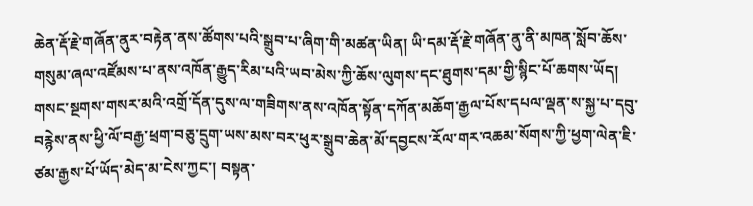ཆེན་རྡོ་རྗེ་གཞོན་ནུར་བརྟེན་ནས་ཚོགས་པའི་སྒྲུབ་པ་ཞིག་གི་མཚན་ཡིན། ཡི་དམ་རྡོ་རྗེ་གཞོན་ནུ་ནི་མཁན་སློབ་ཆོས་གསུམ་ཞལ་འཛོམས་པ་ནས་འཁོན་རྒྱུད་རིམ་པའི་ཡབ་མེས་ཀྱི་ཆོས་ལུགས་དང་ཐུགས་དམ་གྱི་སྙིང་པོ་ཆགས་ཡོད།
གསང་སྔགས་གསར་མའི་འགྲོ་དོན་དུས་ལ་གཟིགས་ནས་འཁོན་སྟོན་དཀོན་མཆོག་རྒྱལ་པོས་དཔལ་ལྡན་ས་སྐྱ་པ་དབུ་བརྙེས་ནས་ཕྱི་ལོ་བརྒྱ་ཕྲག་བཅུ་དྲུག་ཡས་མས་བར་ཕུར་སྒྲུབ་ཆེན་མོ་དབྱངས་རོལ་གར་འཆམ་སོགས་ཀྱི་ཕྱག་ལེན་ཇི་ཙམ་རྒྱས་པོ་ཡོད་མེད་མ་ངེས་ཀྱང་། བསྟན་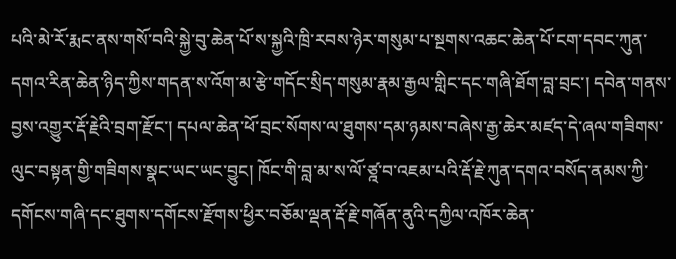པའི་མེ་རོ་རྨང་ནས་གསོ་བའི་སྐྱེ་བུ་ཆེན་པོ་ས་སྐྱའི་ཁྲི་རབས་ཉེར་གསུམ་པ་སྔགས་འཆང་ཆེན་པོ་ངག་དབང་ཀུན་དགའ་རིན་ཆེན་ཉིད་ཀྱིས་གདན་ས་འོག་མ་རྩེ་གདོང་སྲིད་གསུམ་རྣམ་རྒྱལ་གླིང་དང་གཞི་ཐོག་བླ་བྲང་། དབེན་གནས་བྱས་འགྱུར་རྡོ་རྗེའི་བྲག་རྫོང་། དཔལ་ཆེན་ཕོ་བྲང་སོགས་ལ་ཐུགས་དམ་ཉམས་བཞེས་རྒྱ་ཆེར་མཛད་དེ་ཞལ་གཟིགས་ལུང་བསྟན་གྱི་གཟིགས་སྣང་ཡང་ཡང་བྱུང། ཁོང་གི་བླ་མ་ས་ལོ་ཙྰ་བ་འཇམ་པའི་རྡོ་རྗེ་ཀུན་དགའ་བསོད་ནམས་ཀྱི་དགོངས་གཞི་དང་ཐུགས་དགོངས་རྫོགས་ཕྱིར་བཅོམ་ལྡན་རྡོ་རྗེ་གཞོན་ནུའི་དཀྱིལ་འཁོར་ཆེན་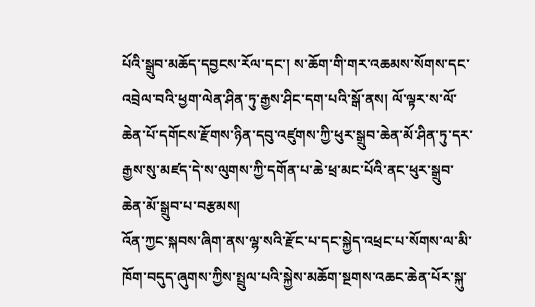པོའི་སྒྲུབ་མཆོད་དབྱངས་རོལ་དང་། ས་ཆོག་གི་གར་འཆམས་སོགས་དང་འབྲེལ་བའི་ཕྱག་ལེན་ཤིན་ཏུ་རྒྱས་ཤིང་དག་པའི་སྒོ་ནས། ལོ་ལྟར་ས་ལོ་ཆེན་པོ་དགོངས་རྫོགས་ཉིན་དབུ་འཛུགས་ཀྱི་ཕུར་སྒྲུབ་ཆེན་མོ་ཤིན་ཏུ་དར་རྒྱས་སུ་མཛད་དེ་ས་ལུགས་ཀྱི་དགོན་པ་ཆེ་ཕྲ་མང་པོའི་ནང་ཕུར་སྒྲུབ་ཆེན་མོ་སྒྲུབ་པ་བརྩམས།
འོན་ཀྱང་སྐབས་ཞིག་ནས་ལྷ་སའི་རྫོང་པ་དང་སྐྱེད་འཕྲང་པ་སོགས་ལ་མི་ཁོག་བདུད་ཞུགས་ཀྱིས་སྤྲུལ་པའི་སྐྱེས་མཆོག་སྔགས་འཆང་ཆེན་པོར་སྐུ་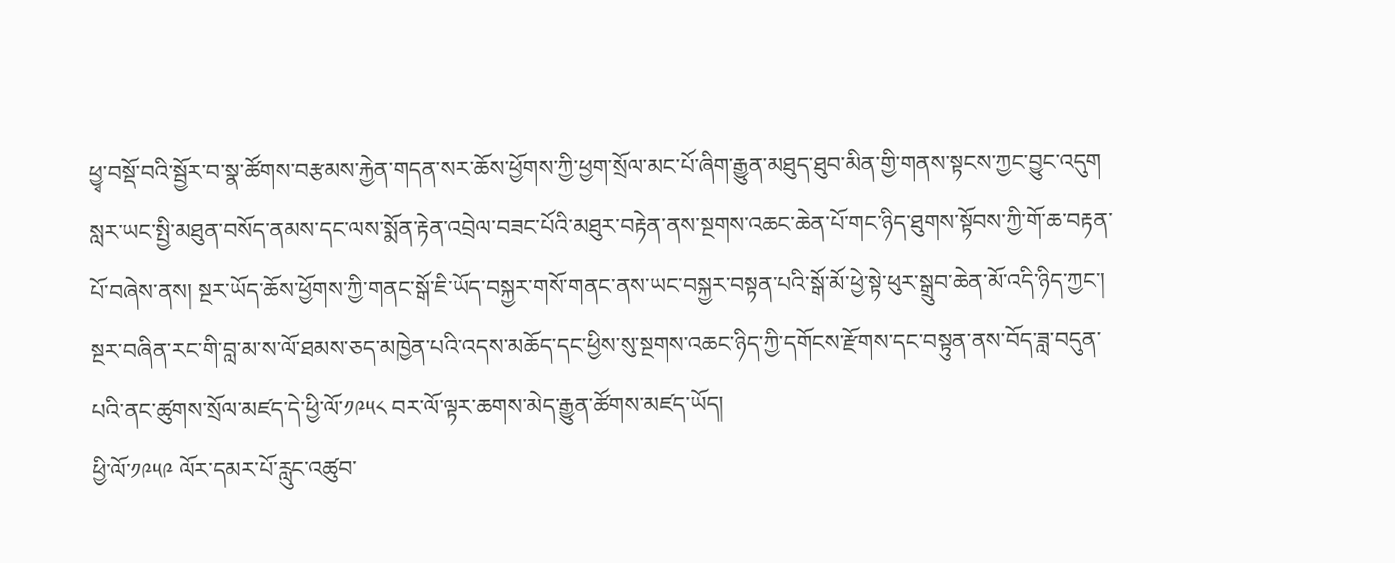ཕྱྭ་བསྡོ་བའི་སྦྱོར་བ་སྣ་ཚོགས་བརྩམས་རྐྱེན་གདན་སར་ཆོས་ཕྱོགས་ཀྱི་ཕྱག་སྲོལ་མང་པོ་ཞིག་རྒྱུན་མཐུད་ཐུབ་མིན་གྱི་གནས་སྟངས་ཀྱང་བྱུང་འདུག སླར་ཡང་སྤྱི་མཐུན་བསོད་ནམས་དང་ལས་སྨོན་རྟེན་འབྲེལ་བཟང་པོའི་མཐུར་བརྟེན་ནས་སྔགས་འཆང་ཆེན་པོ་གང་ཉིད་ཐུགས་སྟོབས་ཀྱི་གོ་ཆ་བརྟན་པོ་བཞེས་ནས། སྔར་ཡོད་ཆོས་ཕྱོགས་ཀྱི་གནང་སྒོ་ཇི་ཡོད་བསྐྱར་གསོ་གནང་ནས་ཡང་བསྐྱར་བསྟན་པའི་སྒོ་མོ་ཕྱེ་སྟེ་ཕུར་སྒྲུབ་ཆེན་མོ་འདི་ཉིད་ཀྱང་། སྔར་བཞིན་རང་གི་བླ་མ་ས་ལོ་ཐམས་ཅད་མཁྱེན་པའི་འདས་མཆོད་དང་ཕྱིས་སུ་སྔགས་འཆང་ཉིད་ཀྱི་དགོངས་རྫོགས་དང་བསྟུན་ནས་བོད་ཟླ་བདུན་པའི་ནང་ཚུགས་སྲོལ་མཛད་དེ་ཕྱི་ལོ་༡༩༥༨ བར་ལོ་ལྟར་ཆགས་མེད་རྒྱུན་ཚོགས་མཛད་ཡོད།
ཕྱི་ལོ་༡༩༥༩ ལོར་དམར་པོ་རླུང་འཚུབ་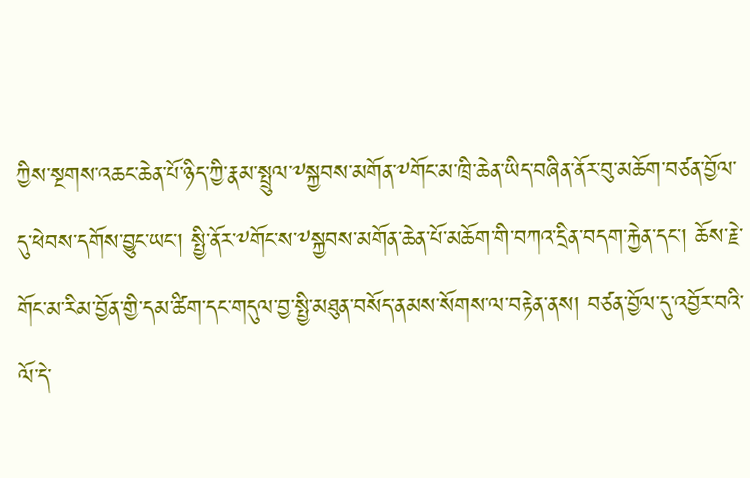ཀྱིས་སྔགས་འཆང་ཆེན་པོ་ཉིད་ཀྱི་རྣམ་སྤྲུལ་༸སྐྱབས་མགོན་༸གོང་མ་ཁྲི་ཆེན་ཡིད་བཞིན་ནོར་བུ་མཆོག་བཙན་བྱོལ་དུ་ཕེབས་དགོས་བྱུང་ཡང་། སྤྱི་ནོར་༸གོང་ས་༸སྐྱབས་མགོན་ཆེན་པོ་མཆོག་གི་བཀའ་དྲིན་བདག་རྐྱེན་དང་། ཆོས་རྗེ་གོང་མ་རིམ་བྱོན་གྱི་དམ་ཚིག་དང་གདུལ་བྱ་སྤྱི་མཐུན་བསོད་ནམས་སོགས་ལ་བརྟེན་ནས། བཙན་བྱོལ་དུ་འབྱོར་བའི་ལོ་དེ་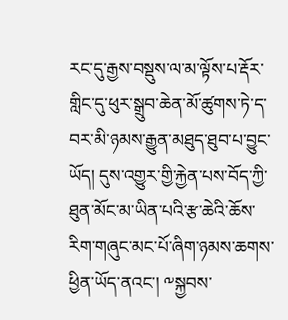རང་དུ་རྒྱས་བསྡུས་ལ་མ་ལྟོས་པ་རྡོར་གླིང་དུ་ཕུར་སྒྲུབ་ཆེན་མོ་ཚུགས་ཏེ་ད་བར་མི་ཉམས་རྒྱུན་མཐུད་ཐུབ་པ་བྱུང་ཡོད། དུས་འགྱུར་གྱི་རྐྱེན་པས་བོད་ཀྱི་ཐུན་མོང་མ་ཡིན་པའི་རྩ་ཆེའི་ཆོས་རིག་གཞུང་མང་པོ་ཞིག་ཉམས་ཆགས་ཕྱིན་ཡོད་ནའང་། ༸སྐྱབས་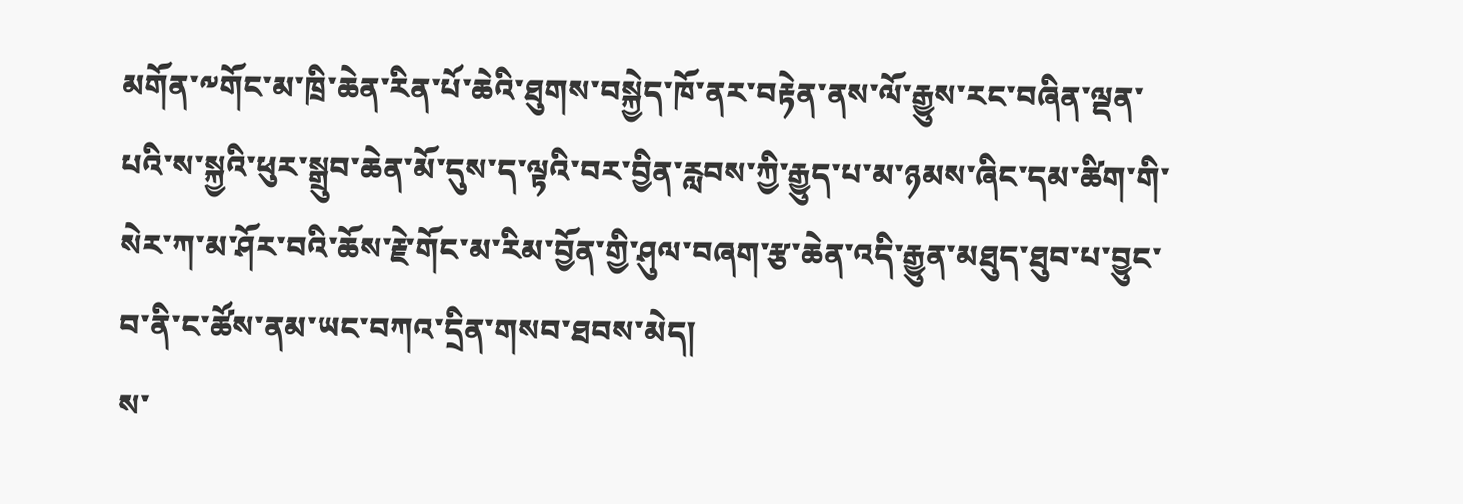མགོན་༸གོང་མ་ཁྲི་ཆེན་རིན་པོ་ཆེའི་ཐུགས་བསྐྱེད་ཁོ་ནར་བརྟེན་ནས་ལོ་རྒྱུས་རང་བཞིན་ལྡན་པའི་ས་སྐྱའི་ཕུར་སྒྲུབ་ཆེན་མོ་དུས་ད་ལྟའི་བར་བྱིན་རླབས་ཀྱི་རྒྱུད་པ་མ་ཉམས་ཞིང་དམ་ཚིག་གི་སེར་ཀ་མ་ཤོར་བའི་ཆོས་རྗེ་གོང་མ་རིམ་བྱོན་གྱི་ཤུལ་བཞག་རྩ་ཆེན་འདི་རྒྱུན་མཐུད་ཐུབ་པ་བྱུང་བ་ནི་ང་ཚོས་ནམ་ཡང་བཀའ་དྲིན་གསབ་ཐབས་མེད།
ས་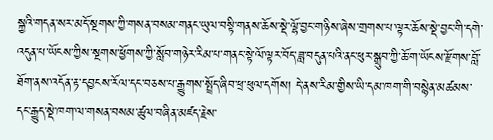སྐྱའི་གདན་སར་མདོ་སྔགས་ཀྱི་གསན་བསམ་གནང་ཡུལ་བསྟི་གནས་ཆོས་སྡེ་ལྷོ་བྱང་གཉིས་ཞེས་གྲགས་པ་ལྟར་ཆོས་སྡེ་བྱང་གི་དགེ་འདུན་པ་ཡོངས་ཀྱིས་སྔགས་ཕྱོགས་ཀྱི་སློབ་གཉེར་རིམ་པ་གནང་སྟེ་ལོ་ལྟར་བོད་ཟླ་བདུན་པའི་ནང་ཕུར་སྒྲུབ་ཀྱི་ཆོ་ག་ཡོངས་རྫོགས་བློ་ཐོག་ནས་འདོན་རྟ་དབྱངས་རོལ་དང་བཅས་པ་རྒྱུགས་སྤྲོད་ཞིབ་ཕྲ་ཕུལ་དགོས། དེ་ནས་རིམ་གྱིས་ཡི་དམ་ཁག་གི་བསྙེན་མཚམས་དང་རྒྱུད་སྡེ་ཁག་ལ་གསན་བསམ་ཚུལ་བཞིན་མཛད་རྗེས་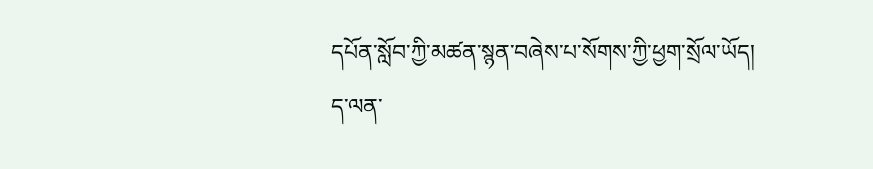དཔོན་སློབ་ཀྱི་མཚན་སྙན་བཞེས་པ་སོགས་ཀྱི་ཕྱག་སྲོལ་ཡོད།
ད་ལན་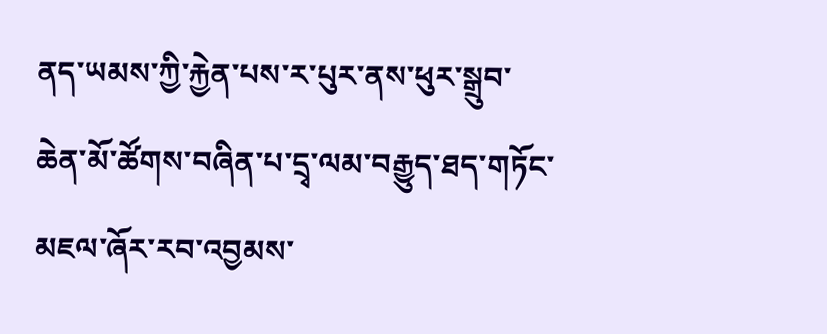ནད་ཡམས་ཀྱི་རྐྱེན་པས་ར་པུར་ནས་ཕུར་སྒྲུབ་ཆེན་མོ་ཚོགས་བཞིན་པ་དྲྭ་ལམ་བརྒྱུད་ཐད་གཏོང་མཇལ་ཞོར་རབ་འབྱམས་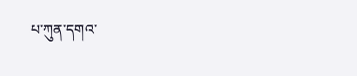པ་ཀུན་དགའ་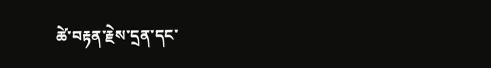ཚེ་བརྟན་རྗེས་དྲན་དང་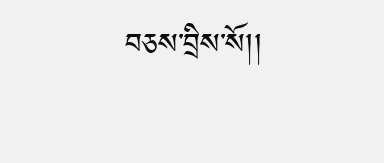བཅས་བྲིས་སོ།།